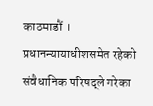काठमाडौं । प्रधानन्यायाधीशसमेत रहेको संवैधानिक परिषद्ले गरेका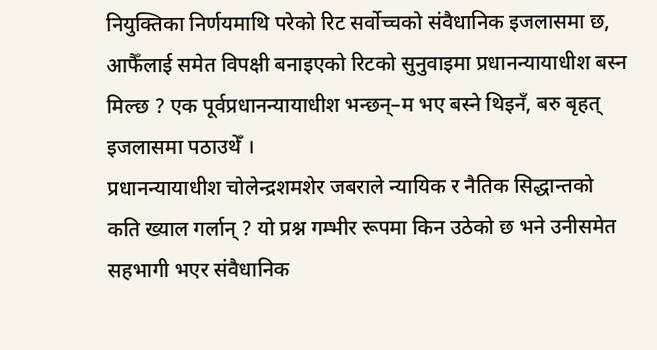नियुक्तिका निर्णयमाथि परेको रिट सर्वोच्चको संवैधानिक इजलासमा छ, आफैँलाई समेत विपक्षी बनाइएको रिटको सुनुवाइमा प्रधानन्यायाधीश बस्न मिल्छ ? एक पूर्वप्रधानन्यायाधीश भन्छन्–म भए बस्ने थिइनँ, बरु बृहत् इजलासमा पठाउथेँ ।
प्रधानन्यायाधीश चोलेन्द्रशमशेर जबराले न्यायिक र नैतिक सिद्धान्तको कति ख्याल गर्लान् ? यो प्रश्न गम्भीर रूपमा किन उठेको छ भने उनीसमेत सहभागी भएर संवैधानिक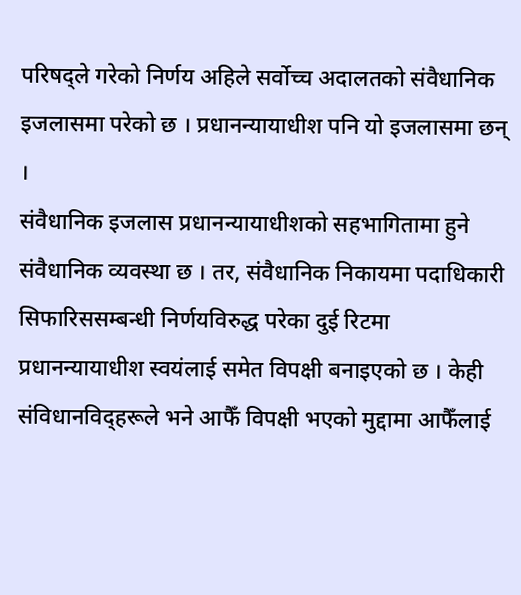परिषद्ले गरेको निर्णय अहिले सर्वोच्च अदालतको संवैधानिक इजलासमा परेको छ । प्रधानन्यायाधीश पनि यो इजलासमा छन् ।
संवैधानिक इजलास प्रधानन्यायाधीशको सहभागितामा हुने संवैधानिक व्यवस्था छ । तर, संवैधानिक निकायमा पदाधिकारी सिफारिससम्बन्धी निर्णयविरुद्ध परेका दुई रिटमा प्रधानन्यायाधीश स्वयंलाई समेत विपक्षी बनाइएको छ । केही संविधानविद्हरूले भने आफैँ विपक्षी भएको मुद्दामा आफैँलाई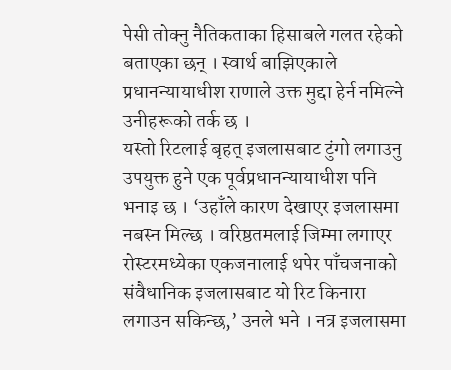पेसी तोक्नु नैतिकताका हिसाबले गलत रहेको बताएका छन् । स्वार्थ बाझिएकाले प्रधानन्यायाधीश राणाले उक्त मुद्दा हेर्न नमिल्ने उनीहरूको तर्क छ ।
यस्तो रिटलाई बृहत् इजलासबाट टुंगो लगाउनु उपयुक्त हुने एक पूर्वप्रधानन्यायाधीश पनि भनाइ छ । ‘उहाँले कारण देखाएर इजलासमा नबस्न मिल्छ । वरिष्ठतमलाई जिम्मा लगाएर रोस्टरमध्येका एकजनालाई थपेर पाँचजनाको संवैधानिक इजलासबाट यो रिट किनारा लगाउन सकिन्छ,’ उनले भने । नत्र इजलासमा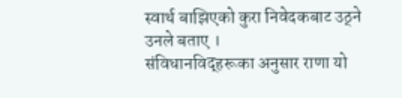स्वार्थ बाझिएको कुरा निवेदकबाट उठ्ने उनले बताए ।
संविधानविद्हरूका अनुसार राणा यो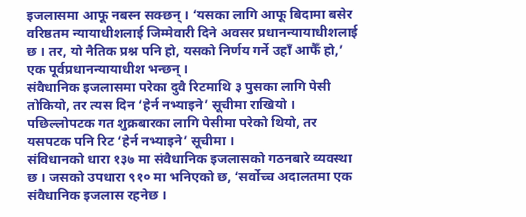इजलासमा आफू नबस्न सक्छन् । ‘यसका लागि आफू बिदामा बसेर वरिष्ठतम न्यायाधीशलाई जिम्मेवारी दिने अवसर प्रधानन्यायाधीशलाई छ । तर, यो नैतिक प्रश्न पनि हो, यसको निर्णय गर्ने उहाँ आफैँ हो,’ एक पूर्वप्रधानन्यायाधीश भन्छन् ।
संवैधानिक इजलासमा परेका दुवै रिटमाथि ३ पुसका लागि पेसी तोकियो, तर त्यस दिन ‘हेर्न नभ्याइने’ सूचीमा राखियो । पछिल्लोपटक गत शुक्रबारका लागि पेसीमा परेको थियो, तर यसपटक पनि रिट ‘हेर्न नभ्याइने’ सूचीमा ।
संविधानको धारा १३७ मा संवैधानिक इजलासको गठनबारे व्यवस्था छ । जसको उपधारा ९१० मा भनिएको छ, ‘सर्वोच्च अदालतमा एक संवैधानिक इजलास रहनेछ ।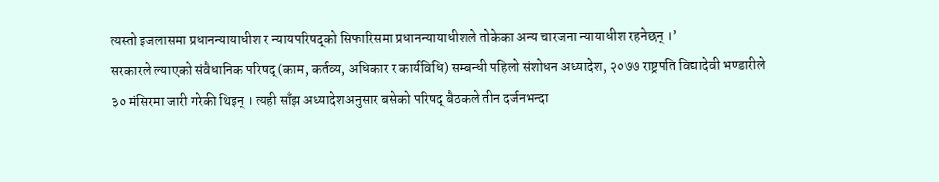त्यस्तो इजलासमा प्रधानन्यायाधीश र न्यायपरिषद्को सिफारिसमा प्रधानन्यायाधीशले तोकेका अन्य चारजना न्यायाधीश रहनेछन् ।’
सरकारले ल्याएको संवैधानिक परिषद् (काम, कर्तव्य, अधिकार र कार्यविधि) सम्बन्धी पहिलो संशोधन अध्यादेश, २०७७ राष्ट्रपति विद्यादेवी भण्डारीले ३० मंसिरमा जारी गरेकी थिइन् । त्यही साँझ अध्यादेशअनुसार बसेको परिषद् बैठकले तीन दर्जनभन्दा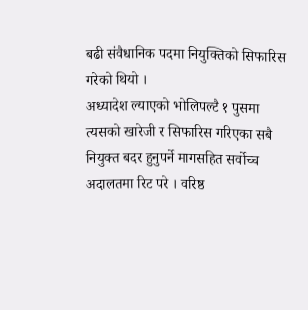बढी संवैधानिक पदमा नियुक्तिको सिफारिस गरेको थियो ।
अध्यादेश ल्याएको भोलिपल्टै १ पुसमा त्यसको खारेजी र सिफारिस गरिएका सबै नियुक्त बदर हुनुपर्ने मागसहित सर्वोच्च अदालतमा रिट परे । वरिष्ठ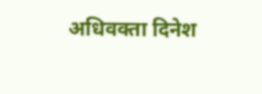अधिवक्ता दिनेश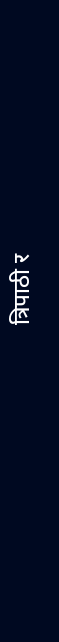त्रिपाठी र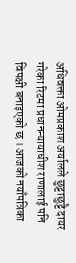अधिवक्ता ओमप्रकाश अर्यालले छुट्टाछुट्टै दायर गरेका रिटमा प्रधानन्यायाधीश राणालाई पनि विपक्षी बनाइएको छ । आजको नयाँपत्रिका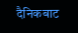दैनिकबाट